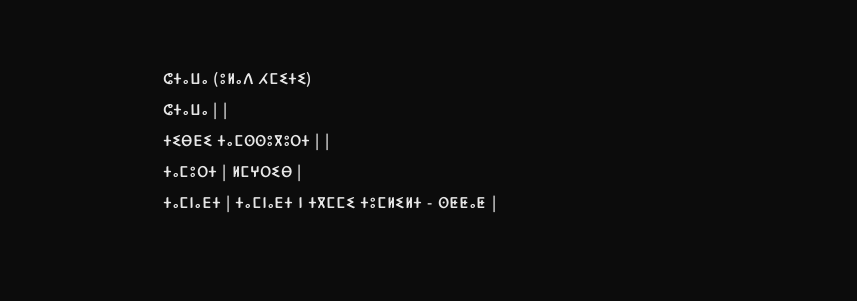ⵛⵜⴰⵡⴰ (ⵓⵍⴰⴷ ⵃⵎⵉⵜⵉ)
ⵛⵜⴰⵡⴰ | |
ⵜⵉⴱⴹⵉ ⵜⴰⵎⵙⵙⵓⴳⵓⵔⵜ | |
ⵜⴰⵎⵓⵔⵜ | ⵍⵎⵖⵔⵉⴱ |
ⵜⴰⵎⵏⴰⴹⵜ | ⵜⴰⵎⵏⴰⴹⵜ ⵏ ⵜⴳⵎⵎⵉ ⵜⵓⵎⵍⵉⵍⵜ - ⵙⵟⵟⴰⵟ |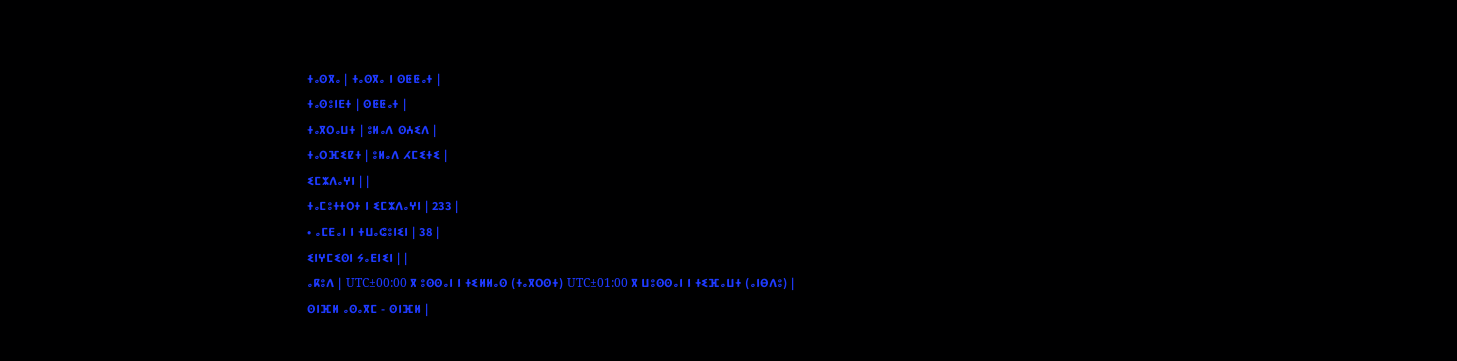ⵜⴰⵙⴳⴰ | ⵜⴰⵙⴳⴰ ⵏ ⵙⵟⵟⴰⵜ |
ⵜⴰⵙⵓⵏⴹⵜ | ⵙⵟⵟⴰⵜ |
ⵜⴰⴳⵔⴰⵡⵜ | ⵓⵍⴰⴷ ⵙⵄⵉⴷ |
ⵜⴰⵔⴼⵉⵇⵜ | ⵓⵍⴰⴷ ⵃⵎⵉⵜⵉ |
ⵉⵎⵣⴷⴰⵖⵏ | |
ⵜⴰⵎⵓⵜⵜⵔⵜ ⵏ ⵉⵎⵣⴷⴰⵖⵏ | 233 |
• ⴰⵎⴹⴰⵏ ⵏ ⵜⵡⴰⵛⵓⵏⵉⵏ | 38 |
ⵉⵏⵖⵎⵉⵙⵏ ⵢⴰⴹⵏⵉⵏ | |
ⴰⴽⵓⴷ | UTC±00:00 ⴳ ⵓⵙⵙⴰⵏ ⵏ ⵜⵉⵍⵍⴰⵙ (ⵜⴰⴳⵔⵙⵜ) UTC±01:00 ⴳ ⵡⵓⵙⵙⴰⵏ ⵏ ⵜⵉⴼⴰⵡⵜ (ⴰⵏⴱⴷⵓ) |
ⵙⵏⴼⵍ ⴰⵙⴰⴳⵎ - ⵙⵏⴼⵍ |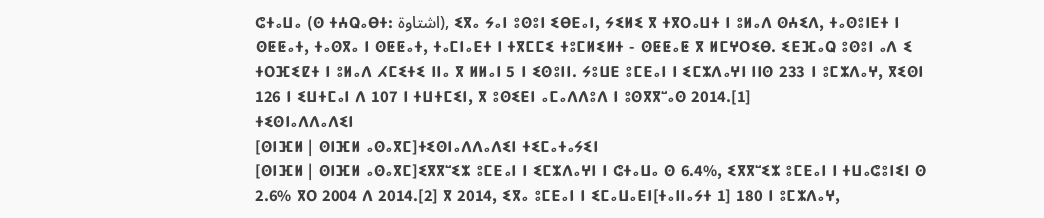ⵛⵜⴰⵡⴰ (ⵙ ⵜⵄⵕⴰⴱⵜ: اشتاوة), ⵉⴳⴰ ⵢⴰⵏ ⵓⵙⵓⵏ ⵉⴱⴹⴰⵏ, ⵢⵉⵍⵉ ⴳ ⵜⴳⵔⴰⵡⵜ ⵏ ⵓⵍⴰⴷ ⵙⵄⵉⴷ, ⵜⴰⵙⵓⵏⴹⵜ ⵏ ⵙⵟⵟⴰⵜ, ⵜⴰⵙⴳⴰ ⵏ ⵙⵟⵟⴰⵜ, ⵜⴰⵎⵏⴰⴹⵜ ⵏ ⵜⴳⵎⵎⵉ ⵜⵓⵎⵍⵉⵍⵜ - ⵙⵟⵟⴰⵟ ⴳ ⵍⵎⵖⵔⵉⴱ. ⵉⴹⴼⴰⵕ ⵓⵙⵓⵏ ⴰⴷ ⵉ ⵜⵔⴼⵉⵇⵜ ⵏ ⵓⵍⴰⴷ ⵃⵎⵉⵜⵉ ⵏⵏⴰ ⴳ ⵍⵍⴰⵏ 5 ⵏ ⵉⵙⵓⵏⵏ. ⵢⵓⵡⴹ ⵓⵎⴹⴰⵏ ⵏ ⵉⵎⵣⴷⴰⵖⵏ ⵏⵏⵙ 233 ⵏ ⵓⵎⵣⴷⴰⵖ, ⴳⵉⵙⵏ 126 ⵏ ⵉⵡⵜⵎⴰⵏ ⴷ 107 ⵏ ⵜⵡⵜⵎⵉⵏ, ⴳ ⵓⵙⵉⴹⵏ ⴰⵎⴰⴷⴷⵓⴷ ⵏ ⵓⵙⴳⴳⵯⴰⵙ 2014.[1]
ⵜⵉⵙⵏⴰⴷⴷⴰⴷⵉⵏ
[ⵙⵏⴼⵍ | ⵙⵏⴼⵍ ⴰⵙⴰⴳⵎ]ⵜⵉⵙⵏⴰⴷⴷⴰⴷⵉⵏ ⵜⵉⵎⴰⵜⴰⵢⵉⵏ
[ⵙⵏⴼⵍ | ⵙⵏⴼⵍ ⴰⵙⴰⴳⵎ]ⵉⴳⴳⵯⵉⵣ ⵓⵎⴹⴰⵏ ⵏ ⵉⵎⵣⴷⴰⵖⵏ ⵏ ⵛⵜⴰⵡⴰ ⵙ 6.4%, ⵉⴳⴳⵯⵉⵣ ⵓⵎⴹⴰⵏ ⵏ ⵜⵡⴰⵛⵓⵏⵉⵏ ⵙ 2.6% ⴳⵔ 2004 ⴷ 2014.[2] ⴳ 2014, ⵉⴳⴰ ⵓⵎⴹⴰⵏ ⵏ ⵉⵎⴰⵡⴰⴹⵏ[ⵜⴰⵏⵏⴰⵢⵜ 1] 180 ⵏ ⵓⵎⵣⴷⴰⵖ,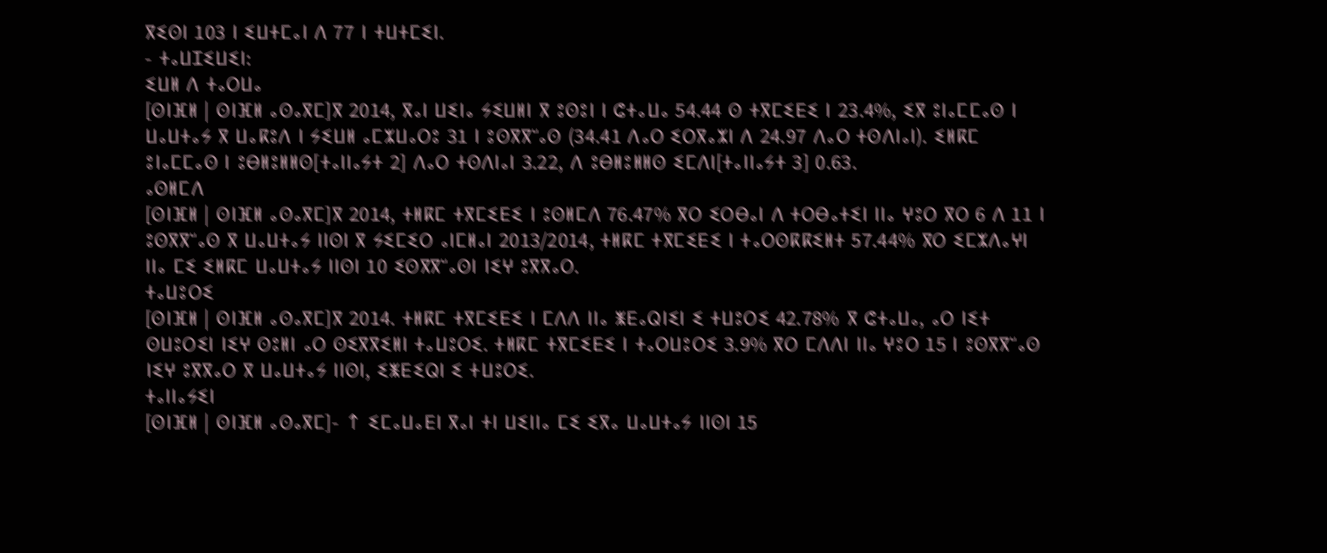ⴳⵉⵙⵏ 103 ⵏ ⵉⵡⵜⵎⴰⵏ ⴷ 77 ⵏ ⵜⵡⵜⵎⵉⵏ.
- ⵜⴰⵡⵊⵉⵡⵉⵏ:
ⵉⵡⵍ ⴷ ⵜⴰⵔⵡⴰ
[ⵙⵏⴼⵍ | ⵙⵏⴼⵍ ⴰⵙⴰⴳⵎ]ⴳ 2014, ⴳⴰⵏ ⵡⵉⵏⴰ ⵢⵉⵡⵍⵏ ⴳ ⵓⵙⵓⵏ ⵏ ⵛⵜⴰⵡⴰ 54.44 ⵙ ⵜⴳⵎⵉⴹⵉ ⵏ 23.4%, ⵉⴳ ⵓⵏⴰⵎⵎⴰⵙ ⵏ ⵡⴰⵡⵜⴰⵢ ⴳ ⵡⴰⴽⵓⴷ ⵏ ⵢⵉⵡⵍ ⴰⵎⵣⵡⴰⵔⵓ 31 ⵏ ⵓⵙⴳⴳⵯⴰⵙ (34.41 ⴷⴰⵔ ⵉⵔⴳⴰⵣⵏ ⴷ 24.97 ⴷⴰⵔ ⵜⵙⴷⵏⴰⵏ). ⵉⵍⴽⵎ ⵓⵏⴰⵎⵎⴰⵙ ⵏ ⵓⴱⵍⵓⵍⵍⵙ[ⵜⴰⵏⵏⴰⵢⵜ 2] ⴷⴰⵔ ⵜⵙⴷⵏⴰⵏ 3.22, ⴷ ⵓⴱⵍⵓⵍⵍⵙ ⵉⵎⴷⵏ[ⵜⴰⵏⵏⴰⵢⵜ 3] 0.63.
ⴰⵙⵍⵎⴷ
[ⵙⵏⴼⵍ | ⵙⵏⴼⵍ ⴰⵙⴰⴳⵎ]ⴳ 2014, ⵜⵍⴽⵎ ⵜⴳⵎⵉⴹⵉ ⵏ ⵓⵙⵍⵎⴷ 76.47% ⴳⵔ ⵉⵔⴱⴰⵏ ⴷ ⵜⵔⴱⴰⵜⵉⵏ ⵏⵏⴰ ⵖⵓⵔ ⴳⵔ 6 ⴷ 11 ⵏ ⵓⵙⴳⴳⵯⴰⵙ ⴳ ⵡⴰⵡⵜⴰⵢ ⵏⵏⵙⵏ ⴳ ⵢⵉⵎⵉⵔ ⴰⵏⵎⵍⴰⵏ 2013/2014, ⵜⵍⴽⵎ ⵜⴳⵎⵉⴹⵉ ⵏ ⵜⴰⵔⵙⴽⴽⵉⵍⵜ 57.44% ⴳⵔ ⵉⵎⵣⴷⴰⵖⵏ ⵏⵏⴰ ⵎⵉ ⵉⵍⴽⵎ ⵡⴰⵡⵜⴰⵢ ⵏⵏⵙⵏ 10 ⵉⵙⴳⴳⵯⴰⵙⵏ ⵏⵉⵖ ⵓⴳⴳⴰⵔ.
ⵜⴰⵡⵓⵔⵉ
[ⵙⵏⴼⵍ | ⵙⵏⴼⵍ ⴰⵙⴰⴳⵎ]ⴳ 2014. ⵜⵍⴽⵎ ⵜⴳⵎⵉⴹⵉ ⵏ ⵎⴷⴷ ⵏⵏⴰ ⵥⴹⴰⵕⵏⵉⵏ ⵉ ⵜⵡⵓⵔⵉ 42.78% ⴳ ⵛⵜⴰⵡⴰ, ⴰⵔ ⵏⵉⵜ ⵙⵡⵓⵔⵉⵏ ⵏⵉⵖ ⵙⵓⵍⵏ ⴰⵔ ⵙⵉⴳⴳⵉⵍⵏ ⵜⴰⵡⵓⵔⵉ. ⵜⵍⴽⵎ ⵜⴳⵎⵉⴹⵉ ⵏ ⵜⴰⵔⵡⵓⵔⵉ 3.9% ⴳⵔ ⵎⴷⴷⵏ ⵏⵏⴰ ⵖⵓⵔ 15 ⵏ ⵓⵙⴳⴳⵯⴰⵙ ⵏⵉⵖ ⵓⴳⴳⴰⵔ ⴳ ⵡⴰⵡⵜⴰⵢ ⵏⵏⵙⵏ, ⵉⵥⴹⵉⵕⵏ ⵉ ⵜⵡⵓⵔⵉ.
ⵜⴰⵏⵏⴰⵢⵉⵏ
[ⵙⵏⴼⵍ | ⵙⵏⴼⵍ ⴰⵙⴰⴳⵎ]- ↑ ⵉⵎⴰⵡⴰⴹⵏ ⴳⴰⵏ ⵜⵏ ⵡⵉⵏⵏⴰ ⵎⵉ ⵉⴳⴰ ⵡⴰⵡⵜⴰⵢ ⵏⵏⵙⵏ 15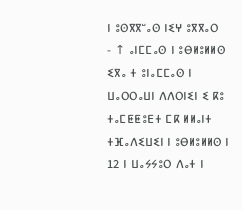ⵏ ⵓⵙⴳⴳⵯⴰⵙ ⵏⵉⵖ ⵓⴳⴳⴰⵔ
- ↑ ⴰⵏⵎⵎⴰⵙ ⵏ ⵓⴱⵍⵓⵍⵍⵙ ⵉⴳⴰ ⵜ ⵓⵏⴰⵎⵎⴰⵙ ⵏ ⵡⴰⵔⵔⴰⵡⵏ ⴷⴷⵔⵏⵉⵏ ⵉ ⴽⵓ ⵜⴰⵎⵟⵟⵓⴹⵜ ⵎⴽ ⵍⵍⴰⵏⵜ ⵜⴼⴰⴷⵉⵡⵉⵏ ⵏ ⵓⴱⵍⵓⵍⵍⵙ ⵏ 12 ⵏ ⵡⴰⵢⵢⵓⵔ ⴷⴰⵜ ⵏ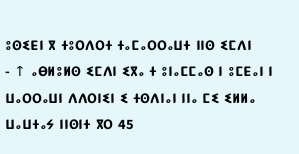ⵓⵙⵉⴹⵏ ⴳ ⵜⵓⵔⴷⵔⵜ ⵜⴰⵎⴰⵔⵔⴰⵡⵜ ⵏⵏⵙ ⵉⵎⴷⵏ
- ↑ ⴰⴱⵍⵓⵍⵙ ⵉⵎⴷⵏ ⵉⴳⴰ ⵜ ⵓⵏⴰⵎⵎⴰⵙ ⵏ ⵓⵎⴹⴰⵏ ⵏ ⵡⴰⵔⵔⴰⵡⵏ ⴷⴷⵔⵏⵉⵏ ⵉ ⵜⵙⴷⵏⴰⵏ ⵏⵏⴰ ⵎⵉ ⵉⵍⵍⴰ ⵡⴰⵡⵜⴰⵢ ⵏⵏⵙⵏⵜ ⴳⵔ 45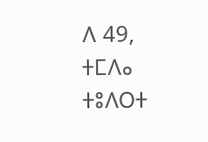ⴷ 49, ⵜⵎⴷⴰ ⵜⵓⴷⵔⵜ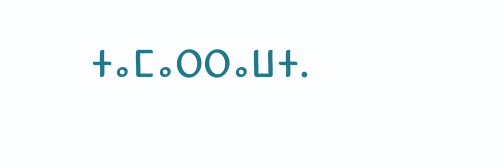ⵜⴰⵎⴰⵔⵔⴰⵡⵜ.